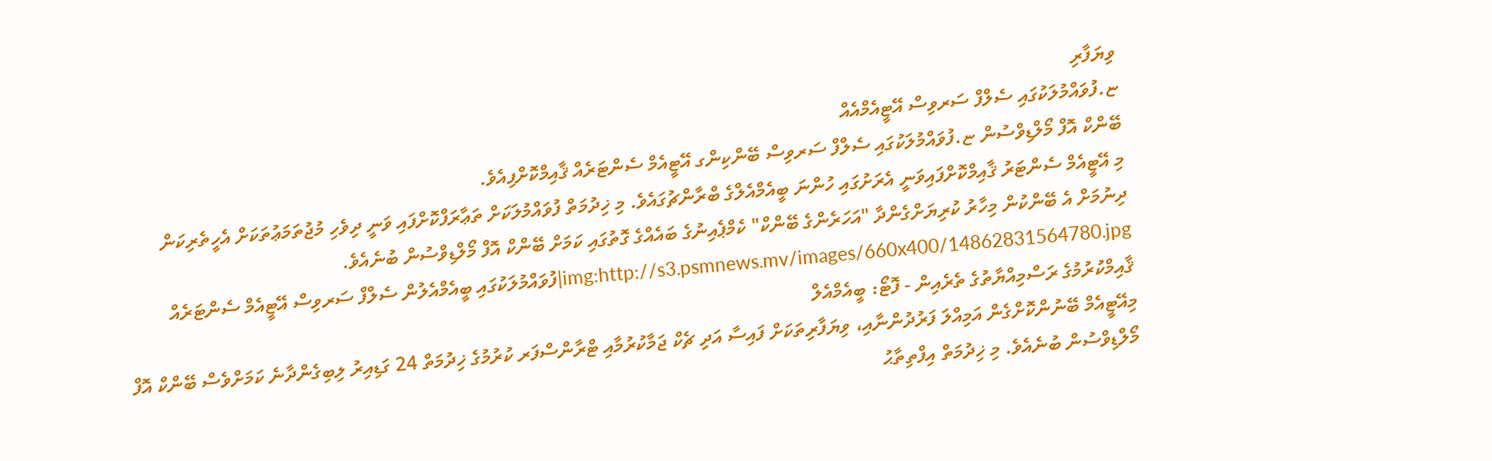ވިޔަފާރި
ޏ.ފުވައްމުލަކުގައި ސެލްފް ސަރވިސް އޭޓީއެމްއެއް
ބޭންކް އޮފް މޯލްޑިވްސުން ޏ.ފުވައްމުލަކުގައި ސެލްފް ސަރވިސް ބޭންކިންގ އޭޓީއެމް ސެންޓަރެއް ޤާއިމްކޮށްފިއެވެ.
މި އޭޓީއެމް ސެންޓަރު ޤާއިމްކޮށްފައިވަނީ އެރަށުގައި ހުންނަ ބީއެމްއެލްގެ ބްރާންޗުގައެވެ. މި ޚިދުމަތް ފުވައްމުލަކަށް ތަޢާރަފްކޮށްފައި ވަނީ ދިވެހި މުޖުތަމަޢުތަކަށް އެހީތެރިކަން ދިނުމަށް އެ ބޭންކުން މިހާރު ކުރިޔަށްގެންދާ "އަހަރެންގެ ބޭންކް" ކެމްޕެއިނުގެ ބައެއްގެ ގޮތުގައި ކަމަށް ބޭންކް އޮފް މޯލްޑިވްސުން ބުނެއެވެ. img:http://s3.psmnews.mv/images/660x400/14862831564780.jpg|ފުވައްމުލަކުގައި ބީއެމްއެލުން ސެލްފް ސަރވިސް އޭޓީއެމް ސެންޓަރެއް ޤާއިމްކުރުމުގެ ރަސްމިއްޔާތުގެ ތެރެއިން - ފޮޓޯ: ބީއެމްއެލް
މިއޭޓީއެމް ބޭނުންކޮށްގެން އަމިއްލަ ފަރުދުންނާއި، ވިޔަފާރިތަކަށް ފައިސާ އަދި ޗެކް ޖަމާކުރުމާއި ޓްރާންސްފަރ ކުރުމުގެ ޚިދުމަތް 24 ގަޑިއިރު ލިބިގެންދާނެ ކަމަށްވެސް ބޭންކް އޮފް މޯލްޑިވްސުން ބުނެއެވެ. މި ޚިދުމަތް އިފްތިތާޙު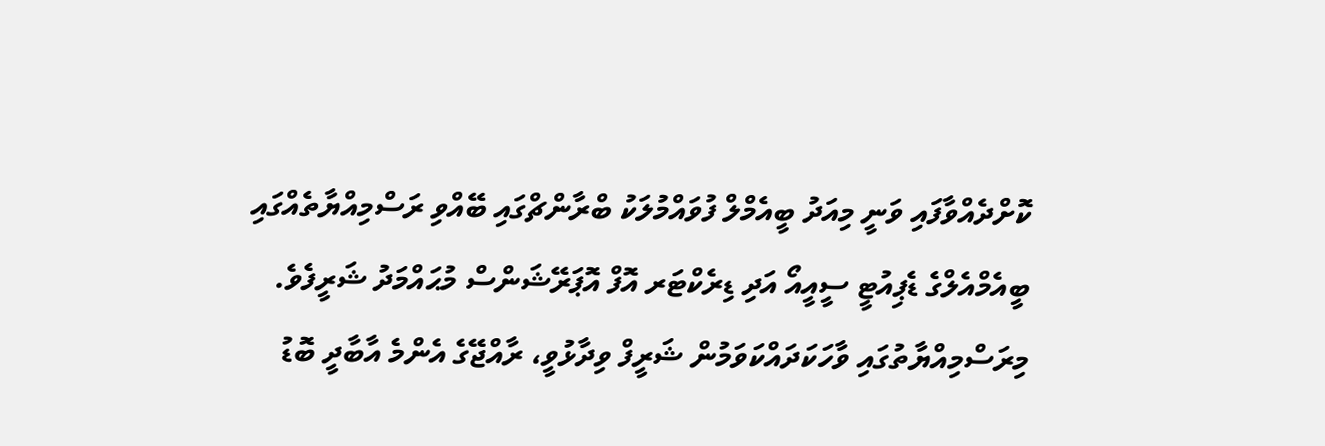ކޮށްދެއްވާފައި ވަނީ މިއަދު ބީއެމްލް ފުވައްމުލަކު ބްރާންޗްގައި ބޭއްވި ރަސްމިއްޔާތެއްގައި ބީއެމްއެލްގެ ޑެޕިއުޓީ ސީއީއޯ އަދި ޑިރެކްޓަރ އޮފް އޮޕަރޭޝަންސް މުޙައްމަދު ޝަރީފެވެ.
މިރަސްމިއްޔާތުގައި ވާހަކަދައްކަވަމުން ޝަރީފް ވިދާޅުވީ، ރާއްޖޭގެ އެންމެ އާބާދީ ބޮޑު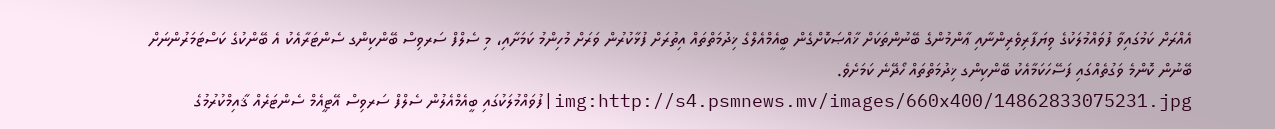އެއްރަށް ކަމުގައިވާ ފުވައްމުލަކުގެ ވިޔަފާރިވެރިންނާއި ޢާންމުންގެ ބޭނުންތަކަށް ޚާއްޞަކޮށްގެން ބީއެމްއެލްގެ ޚިދުމަތްތައް އިތުރަށް ފުޅާކުރުން ވަރަށް މުހިންމު ކަމަށާއި، މި ސެލްފް ސަރވިސް ބޭންކިންގ ސެންޓަރާއެކު އެ ބޭންކުގެ ކަސްޓަމަރުންނަށް ބޭނުން ކޮންމެ ވަގުތެއްގައި ފަސޭހަކަމާއެކު ބޭންކިންގ ޚިދުމަތްތައް ހޯދޭނެ ކަމަށެވެ. img:http://s4.psmnews.mv/images/660x400/14862833075231.jpg|ފުވައްމުލަކުގައި ބީއެމްއެލުން ސެލްފް ސަރވިސް އޭޓީއެމް ސެންޓަރެއް ޤާއިމްކުރުމުގެ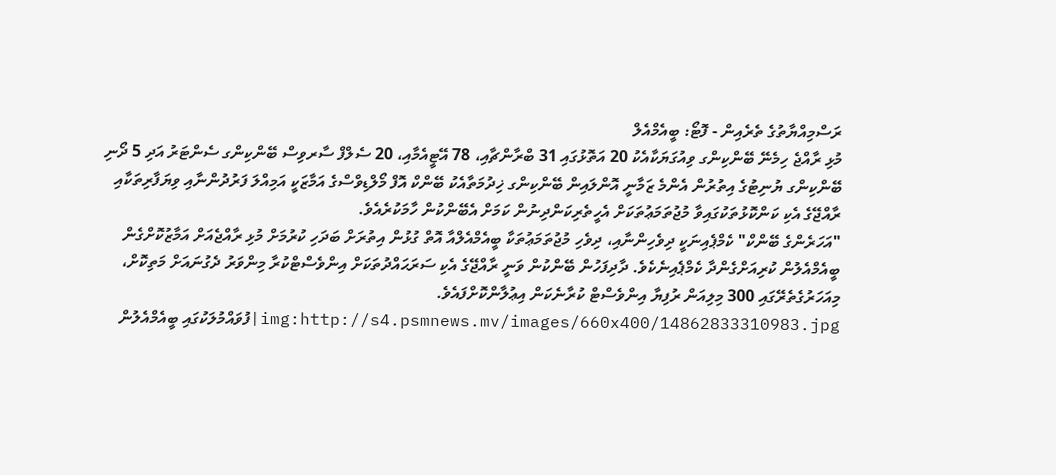ރަސްމިއްޔާތުގެ ތެރެއިން - ފޮޓޯ: ބީއެމްއެލް
މުޅި ރާއްޖެ ހިމެނޭ ބޭންކިންގ ވިއުގަޔަކާއެކު 20 އަތޮޅުގައި 31 ބްރާންޗާއި، 78 އޭޓީއެމާއި، 20 ސެލްފް ސާރވިސް ބޭންކިންގ ސެންޓަރު އަދި 5 ދޯނި ބޭންކިންގ ޔުނިޓުގެ އިތުރުން އެންމެ ޒަމާނީ އޮންލައިން ބޭންކިންގ ޚިދުމަތާއެކު ބޭންކް އޮފް މޯލްޑިވްސްގެ އަމާޒަކީ އަމިއްލަ ފަރުދުންނާއި ވިޔަފާރިތަކާއި ރާއްޖޭގެ އެކި ކަންކޮޅުތަކުގައިވާ މުޖުތަމަޢުތަކަށް އެހީތެރިކަންދިނުން ކަމަށް އެބޭންކުން ހާމަކުރެއެވެ.
"އަހަރެންގެ ބޭންކް" ކެމްޕެއިނަކީ ދިވެހިންނާއި، ދިވެހި މުޖުތަމަޢުތަކާ ބީއެމްއެލްއާ އޮތް ގުޅުން އިތުރަށް ބަދަހި ކުރުމަށް މުޅި ރާއްޖެއަށް އަމާޒުކޮށްގެން ބީއެމްއެލުން ކުރިއަށްގެންދާ ކެމްޕެއިނެކެވެ. ދާދިފަހުން ބޭންކުން ވަނީ ރާއްޖޭގެ އެކި ސަރަޙައްދުތަކަށް އިންވެސްޓްކުރާ މިންވަރު ދެގުނައަށް މަތިކޮށް، މިއަހަރުގެތެރޭގައި 300 މިލިއަން ރުފިޔާ އިންވެސްޓް ކުރާނެކަން އިޢުލާންކޮށްފައެވެ. img:http://s4.psmnews.mv/images/660x400/14862833310983.jpg|ފުވައްމުލަކުގައި ބީއެމްއެލުން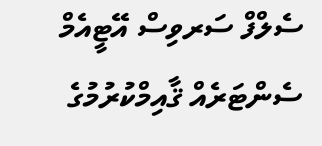ސެލްފް ސަރވިސް އޭޓީއެމް ސެންޓަރެއް ޤާއިމްކުރުމުގެ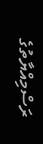ރަސްމިއްޔާތުގެ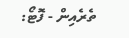ތެރެއިން - ފޮޓޯ: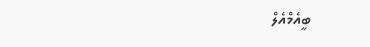ބީއެމްއެލް